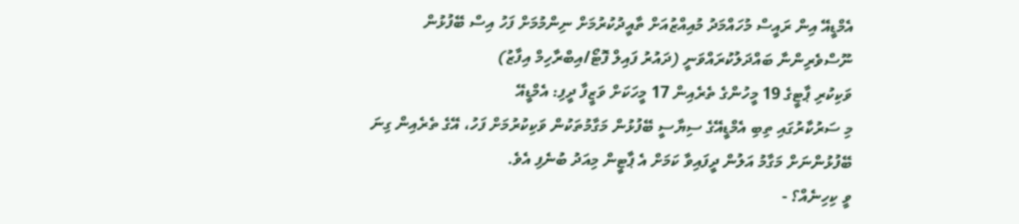އެމްޑީއޭ އިން ރައީސް މުހައްމަދު މުއިއްޒުއަށް ތާއީދުކުރުމަށް ނިންމުމަށް ފަހު އިސް ބޭފުޅުން ނޫސްވެރިންނާ ބައްދަލުކުރައްވަނީ (ދައުރު ފައިލް ފޮޓޯ/އިބްރާހިމް އިފާޒު)
ވަކިކުރި ޕާޓީގެ 19 މީހުންގެ ތެރެއިން 17 މީހަކަށް ވަޒީފާ ދީފި: އެމްޑީއޭ
މި ސަރުކާރުގައި ތިބި އެމްޑީއޭގެ ސިޔާސީ ބޭފުޅުން މަގާމުތަކުން ވަކިކުރުމަށް ފަހު، އޭގެ ތެރެއިން ގިނަ ބޭފުޅުންނަށް މަގާމު އަލުން ދީފައިވާ ކަމަށް އެ ޕާޓީން މިއަދު ބުނެފި އެވެ.
ވީ ކިހިނެއް؟ -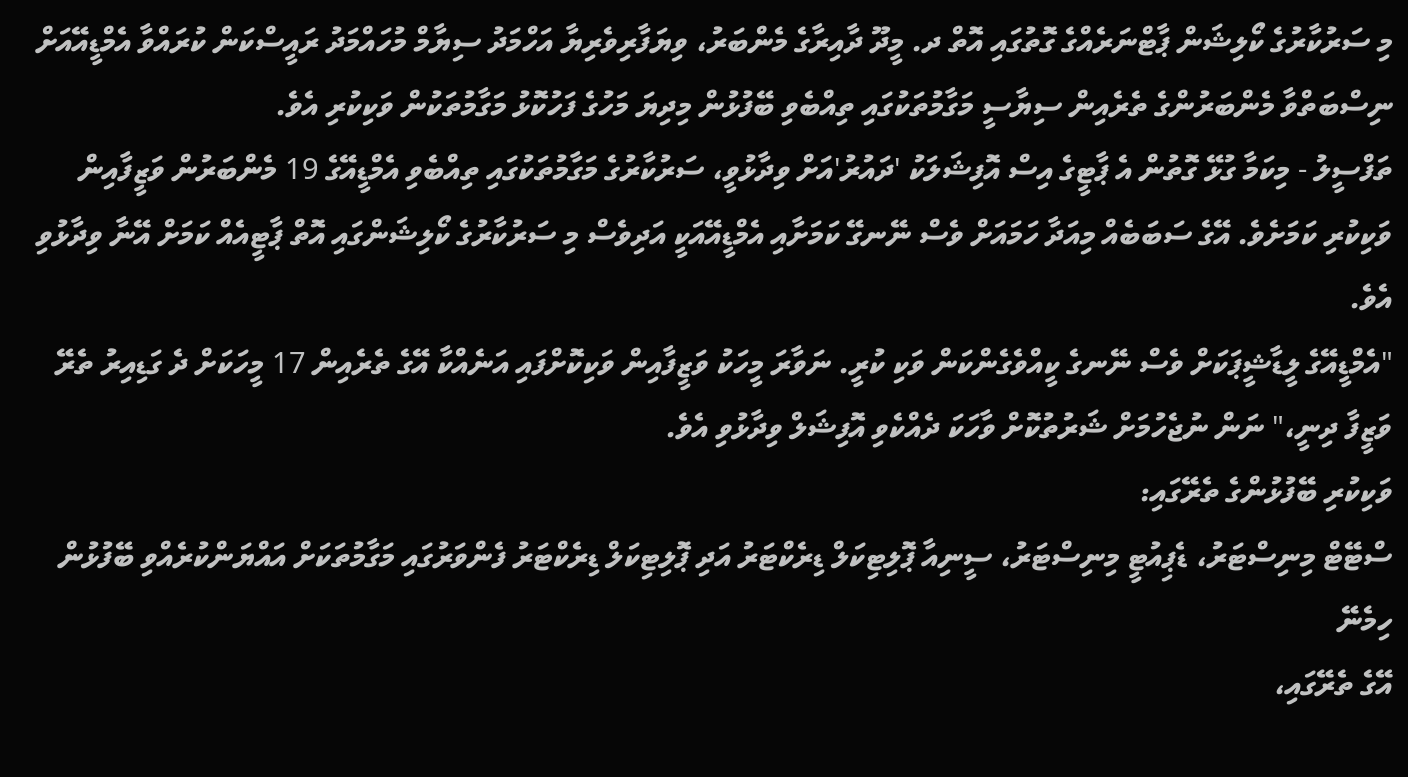މި ސަރުކާރުގެ ކޯލިޝަން ޕާޓްނަރެއްގެ ގޮތުގައި އޮތް ދ. މީދޫ ދާއިރާގެ މެންބަރު، ވިޔަފާރިވެރިޔާ އަހްމަދު ސިޔާމް މުހައްމަދު ރައީސްކަން ކުރައްވާ އެމްޑީއޭއަށް ނިސްބަތްވާ މެންބަރުންގެ ތެރެއިން ސިޔާސީ މަގާމުތަކުގައި ތިއްބެވި ބޭފުޅުން މިދިޔަ މަހުގެ ފަހުކޮޅު މަގާމުތަކުން ވަކިކުރި އެވެ.
ތަފްސީލު - މިކަމާ ގުޅޭ ގޮތުން އެ ޕާޓީގެ އިސް އޮފިޝަލަކު 'ދައުރު'އަށް ވިދާޅުވީ، ސަރުކާރުގެ މަގާމުތަކުގައި ތިއްބެވި އެމްޑީއޭގެ 19 މެންބަރުން ވަޒީފާއިން ވަކިކުރި ކަމަށެވެ. އޭގެ ސަބަބެއް މިއަދާ ހަމައަށް ވެސް ނޭނގޭ ކަމަށާއި އެމްޑީއޭއަކީ އަދިވެސް މި ސަރުކާރުގެ ކޯލިޝަންގައި އޮތް ޕާޓީއެއް ކަމަށް އޭނާ ވިދާޅުވި އެވެ.
"އެމްޑީއޭގެ ލީޑާޝީޕަކަށް ވެސް ނޭނގެ ކީއްވެގެންކަން ވަކި ކުރީ. ނަވާރަ މީހަކު ވަޒީފާއިން ވަކިކޮށްފައި އަނެއްކާ އޭގެ ތެރެއިން 17 މީހަކަށް ދެ ގަޑިއިރު ތެރޭ ވަޒީފާ ދިނީ،" ނަން ނުޖެހުމަށް ޝަރުތުކޮށް ވާހަކަ ދެއްކެވި އޮފިޝަލް ވިދާޅުވި އެވެ.
ވަކިކުރި ބޭފުޅުންގެ ތެރޭގައި:
ސްޓޭޓް މިނިސްޓަރު، ޑެޕިއުޓީ މިނިސްޓަރު، ސީނިއާ ޕޮލިޓިކަލް ޑިރެކްޓަރު އަދި ޕޮލިޓިކަލް ޑިރެކްޓަރު ފެންވަރުގައި މަގާމުތަކަށް އައްޔަންކުރެއްވި ބޭފުޅުން ހިމެނޭ
އޭގެ ތެރޭގައި،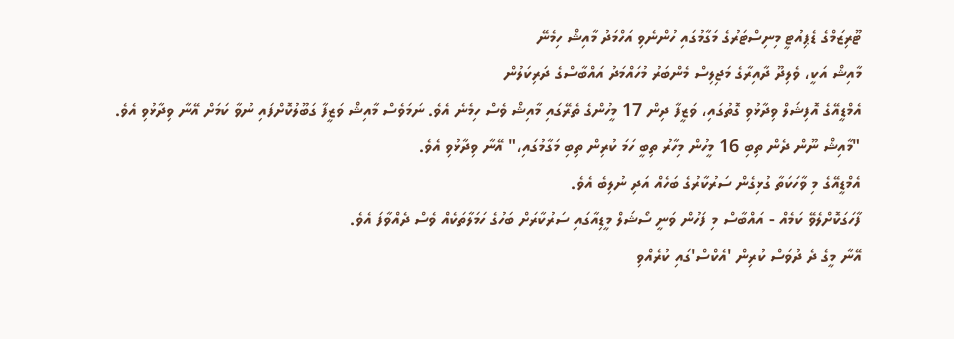ޓޫރިޒަމްގެ ޑެޕިއުޓީ މިނިސްޓަރުގެ މަގާމުގައި ހުންނެވި އަހްމަދު މާއިޝް ހިމެނޭ
މާއިޝް އަކީ، ވެލިދޫ ދާއިރާގެ މަޖިލިސް މެންބަރު މުހައްމަދު އައްބާސްގެ ދަރިކަލުން
އެމްޑީއޭގެ އޮފިޝަލް ވިދާޅުވި ގޮތުގައި، ވަޒީފާ ދިން 17 މީހުންގެ ތެރޭގައި މާއިޝް ވެސް ހިމެނެ އެވެ. ނަމަވެސް މާއިޝް ވަޒީފާ ގަބޫލުކޮށްފައި ނުވާ ކަމަށް އޭނާ ވިދާޅުވި އެވެ.
"މާއިޝް ނޫން ދެން ތިބި 16 މީހުން މިހާރު ތިބީ ހަމަ ކުރިން ތިބި މަގާމުގައި،" އޭނާ ވިދާޅުވި އެވެ.
އެމްޑީއޭގެ މި ވާހަކަތާ ގުޅިގެން ސަރުކާރުގެ ބަހެއް އަދި ނުލިބެ އެވެ.
ފާހަގަކޮށްލެވޭ ކަމެއް - އައްބާސް މި ފަހުން ވަނީ ސޯޝަލް މީޑިއާގައި ސަރުކާރަށް ބަހުގެ ހަމަލާތަކެއް ވެސް ދެއްވާފަ އެވެ.
އޭނާ މީގެ ދެ ދުވަސް ކުރިން 'އެކްސް'ގައި ކުރެއްވި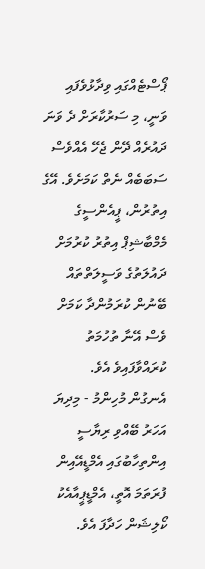ޕޯސްޓެއްގައި ވިދާޅުވެފައި ވަނީ، މި ސަރުކާރަށް ދެ ވަނަ ދައުރެއް ދޭން ޖެހޭ އެއްވެސް ސަބަބެއް ނެތް ކަމަށެވެ. އޭގެ އިތުރުން، ޕީއެންސީގެ މެމްބާޝިޕް އިތުރު ކުރުމަށް ދައުލަތުގެ ވަސީލަތްތައް ބޭނުން ކުރަމުންދާ ކަމަށް ވެސް އޭނާ ތުހުމަތު ކުރައްވާފައިވެ އެވެ.
އެނގުން މުހިންމު - މިދިޔަ އަހަރު ބޭއްވި ރިޔާސީ އިންތިހާބުގައި އެމްޑީއޭއިން ފުރަތަމަ އޮތީ، އެމްޑީޕީއާއެކު ކޯލިޝަން ހަދާފަ އެވެ.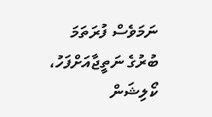ނަމަވެސް ފުރަތަމަ ބުރުގެ ނަތީޖާއަށްފަހު، ކޯލިޝަން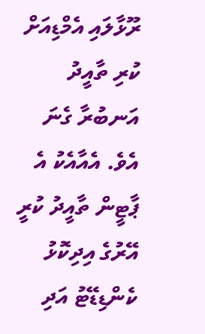ރޫޅާލައި އެމްޑިއަށް ކުރި ތާއީދު އަނބުރާ ގެނަ އެވެ. އެއާއެކު އެ ޕާޓީން ތާއީދު ކުރީ އޭރުގެ އިދިކޮޅު ކެންޑިޑޭޓު އަދި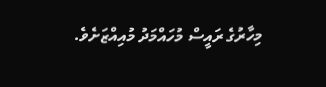މިހާރުގެ ރައީސް މުހައްމަދު މުއިއްޒަށެވެ.